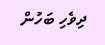ދިވެހި ބަހުން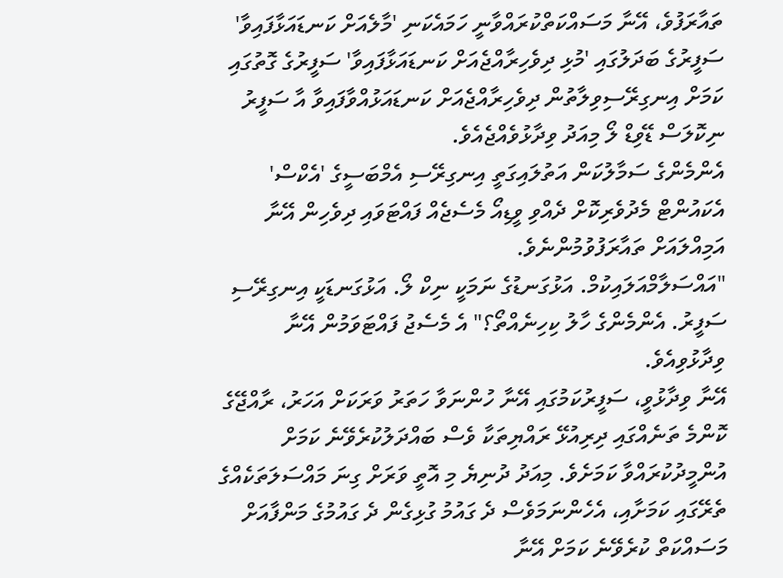ތައާރަފުވެ، އޭނާ މަސައްކަތްކުރައްވާނީ ހަމައެކަނި 'މާލެއަށް ކަނޑައަޅާފައިވާ' ސަފީރުގެ ބަދަލުގައި 'މުޅި ދިވެހިރާއްޖެއަށް ކަނޑައަޅާފައިވާ' ސަފީރުގެ ގޮތުގައި ކަމަށް އިނގިރޭސިވިލާތުން ދިވެހިރާއްޖެއަށް ކަނޑައަޅުއްވާފައިވާ އާ ސަފީރު ނިކޮލަސް ޑޭވިޑް ލޯ މިއަދު ވިދާޅުވެއްޖެއެވެ.
އެންމެންގެ ސަމާލުކަން އަތުލައިގަތީ އިނގިރޭސި އެމްބަސީގެ 'އެކްސް' އެކައުންޓް މެދުވެރިކޮށް ދެއްވި ވީޑިއޯ މެސެޖެއް ފައްޓަވައި ދިވެހިން އޭނާ އަމިއްލައަށް ތައާރަފުވުމުންނެވެ.
"އައްސަލާމްއަލައިކުމް. އަޅުގަނޑުގެ ނަމަކީ ނިކް ލޯ. އަޅުގަނޑަކީ އިނގިރޭސި ސަފީރު. އެންމެންގެ ހާލު ކިހިނެއްތޯ؟" އެ މެސެޖު ފައްޓަވަމުން އޭނާ ވިދާޅުވިއެވެ.
އޭނާ ވިދާޅުވީ، ސަފީރުކަމުގައި އޭނާ ހުންނަވާ ހަތަރު ވަރަކަށް އަހަރު، ރާއްޖޭގެ ކޮންމެ ތަނެއްގައި ދިރިއުޅޭ ރައްޔިތަކާ ވެސް ބައްދަލުކުރެވޭނެ ކަމަށް އުންމީދުކުރައްވާ ކަމަށެވެ. މިއަދު ދުނިޔެ މި އޮތީ ވަރަށް ގިނަ މައްސަލަތަކެއްގެ ތެރޭގައި ކަމަށާއި، އެހެންނަމަވެސް ދެ ގައުމު ގުޅިގެން ދެ ގައުމުގެ މަންފާއަށް މަސައްކަތް ކުރެވޭނެ ކަމަށް އޭނާ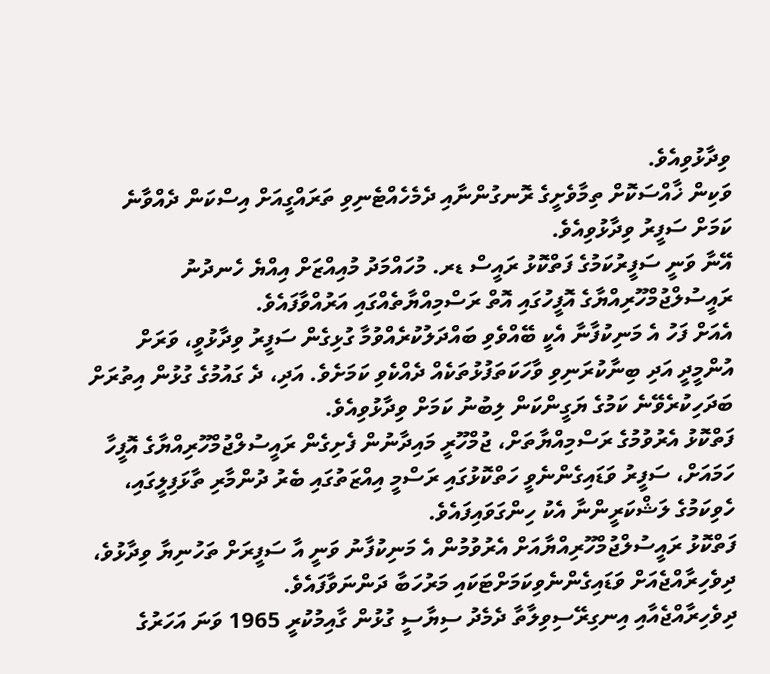ވިދާޅުވިއެވެ.
ވަކިން ޚާއްސަކޮށް ތިމާވެށީގެ ރޮނގުންނާއި ދެމެހެއްޓެނިވި ތަރައްގީއަށް އިސްކަން ދެއްވާނެ ކަމަށް ސަފީރު ވިދާޅުވިއެވެ.
އޭނާ ވަނީ ސަފީރުކަމުގެ ފަތްކޮޅު ރައީސް ޑރ. މުހައްމަދު މުއިއްޒަށް އިއްޔެ ހެނދުނު ރައީސުލްޖުމްހޫރިއްޔާގެ އޮފީހުގައި އޮތް ރަސްމިއްޔާތެއްގައި އަރުއްވާފައެވެ.
އެއަށް ފަހު އެ މަނިކުފާނާ އެކީ ބޭއްވެވި ބައްދަލުކުރެއްވުމާ ގުޅިގެން ސަފީރު ވިދާޅުވީ، ވަރަށް އުންމީދީ އަދި ބިނާކުރަނިވި ވާހަކަތަފުޅުތަކެއް ދެއްކެވި ކަމަށެވެ. އަދި، ދެ ގައުމުގެ ގުޅުން އިތުރަށް ބަދަހިކުރެވޭނެ ކަމުގެ ޔަގީންކަން ލިބުނު ކަމަށް ވިދާޅުވިއެވެ.
ފަތްކޮޅު އެރުވުމުގެ ރަސްމިއްޔާތަށް، ޖުމްހޫރީ މައިދާނުން ފެށިގެން ރައީސުލްޖުމްހޫރިއްޔާގެ އޮފީހާ ހަމައަށް، ސަފީރު ވަޑައިގެންނެވީ ހަތްކޮޅުގައި ރަސްމީ އިއްޒަތުގައި ބެރު ދުންމާރި ތާޅަފިލީގައި، ހެވިކަމުގެ ލަޝްކަރީންނާ އެކު ހިންގަވައިފައެވެ.
ފަތްކޮޅު ރައީސުލްޖުމްހޫރިއްޔާއަށް އެރުވުމުން އެ މަނިކުފާނު ވަނީ އާ ސަފީރަށް ތަހުނިޔާ ވިދާޅުވެ، ދިވެހިރާއްޖެއަށް ވަޑައިގެންނެވިކަމަށްޓަކައި މަރުހަބާ ދަންނަވާފައެވެ.
ދިވެހިރާއްޖެއާއި އިނގިރޭސިވިލާތާ ދެމެދު ސިޔާސީ ގުޅުން ގާއިމުކުރީ 1965 ވަނަ އަހަރުގެ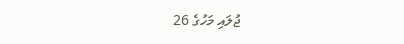ޖުލައި މަހުގެ 26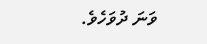ވަނަ ދުވަހެވެ.